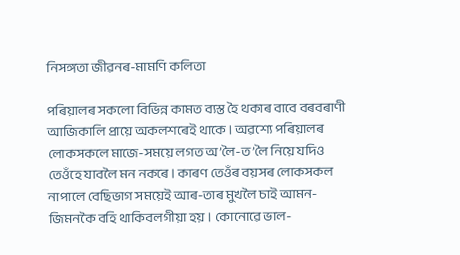নিসঙ্গতা জীৱনৰ-মামণি কলিতা

পৰিয়ালৰ সকলো বিভিন্ন কামত ব্যস্ত হৈ থকাৰ বাবে বৰবৰাণী আজিকালি প্ৰায়ে অকলশৰেই থাকে । অৱশ্যে পৰিয়ালৰ লোকসকলে মাজে-সময়ে লগত অ’লৈ-ত’লৈ নিয়ে যদিও তেওঁহে যাবলৈ মন নকৰে। কাৰণ তেওঁৰ বয়সৰ লোকসকল নাপালে বেছিভাগ সময়েই আৰ-তাৰ মুখলৈ চাই আমন-জিমনকৈ বহি থাকিবলগীয়া হয়। কোনোৱে ভাল-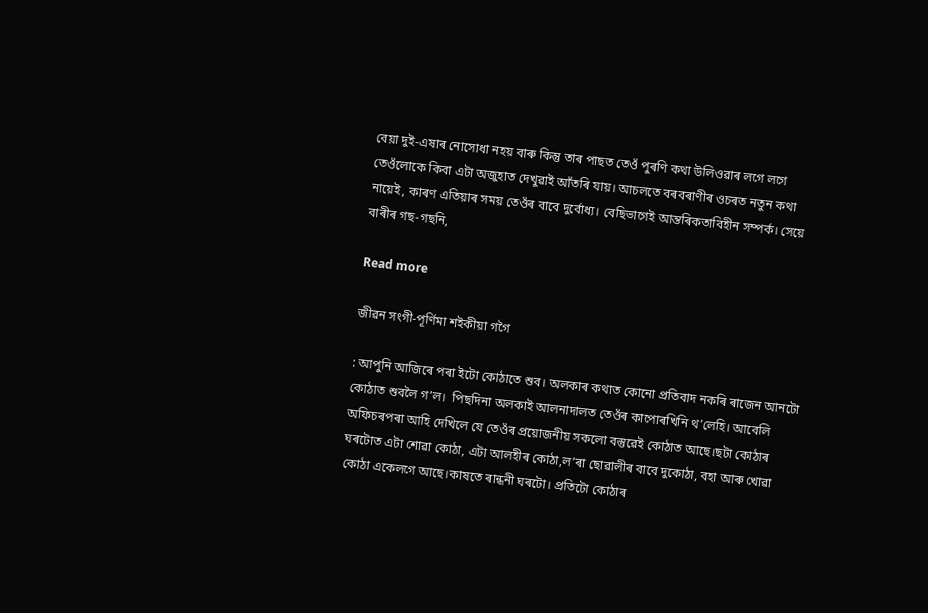বেয়া দুই-এষাৰ নোসোধা নহয় বাৰু কিন্তু তাৰ পাছত তেওঁ পুৰণি কথা উলিওৱাৰ লগে লগে তেওঁলোকে কিবা এটা অজুহাত দেখুৱাই আঁতৰি যায়। আচলতে বৰবৰাণীৰ ওচৰত নতুন কথা নায়েই, কাৰণ এতিয়াৰ সময় তেওঁৰ বাবে দুৰ্বোধ্য। বেছিভাগেই আন্তৰিকতাবিহীন সম্পৰ্ক। সেয়ে বাৰীৰ গছ-গছনি,

Read more

জীৱন সংগী-পূৰ্ণিমা শইকীয়া গগৈ

: আপুনি আজিৰে পৰা ইটো কোঠাতে শুব। অলকাৰ কথাত কোনো প্ৰতিবাদ নকৰি ৰাজেন আনটো কোঠাত শুবলৈ গ’ল।  পিছদিনা অলকাই আলনাদালত তেওঁৰ কাপোৰখিনি থ’লেহি। আবেলি অফিচৰপৰা আহি দেখিলে যে তেওঁৰ প্ৰ‌য়োজনীয় সকলো বস্তুৱেই কোঠাত আছে।ছটা কোঠাৰ ঘৰটোত এটা শোৱা কোঠা, এটা আলহীৰ কোঠা,ল’ৰা ছোৱালীৰ বাবে দুকোঠা, বহা আৰু খোৱা কোঠা একেলগে আছে।‌কাষতে ৰান্ধনী ঘৰটো। প্ৰতিটো কোঠাৰ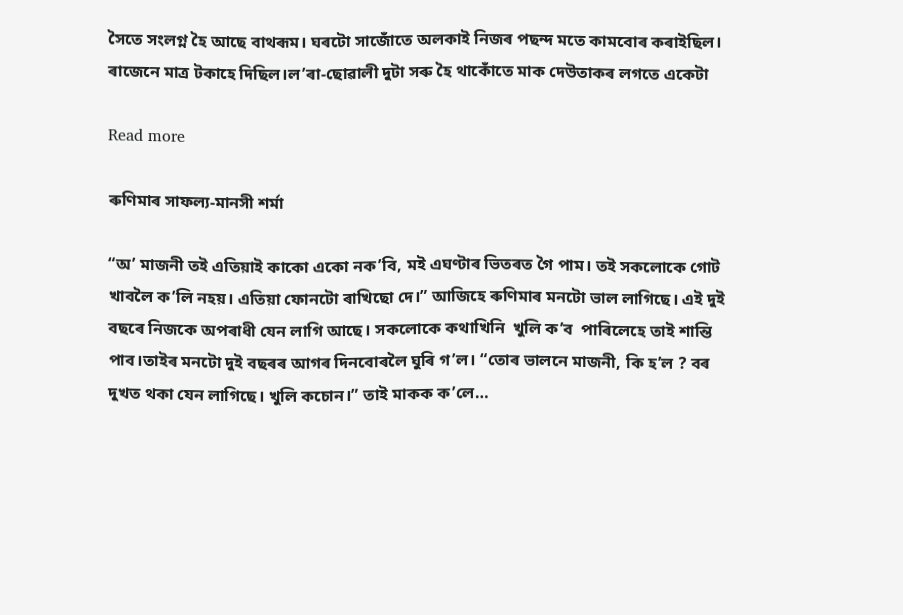সৈতে সংলগ্ন হৈ আছে বাথৰূম। ঘৰটো সাজোঁতে অলকাই নিজৰ পছন্দ মতে কামবোৰ কৰাইছিল। ৰাজেনে মাত্ৰ টকাহে দিছিল।ল’ৰা-ছোৱালী দুটা সৰু হৈ থাকোঁতে মাক দেউতাকৰ লগতে একেটা

Read more

ৰুণিমাৰ সাফল্য-মানসী শৰ্মা

“অ’ মাজনী তই এতিয়াই কাকো একো নক’বি, মই এঘণ্টাৰ ভিতৰত গৈ পাম। তই সকলোকে গোট খাবলৈ ক’লি নহয়। এতিয়া ফোনটো ৰাখিছো দে।” আজিহে ৰুণিমাৰ মনটো ভাল লাগিছে। এই দুই বছৰে নিজকে অপৰাধী যেন লাগি আছে। সকলোকে কথাখিনি  খুলি ক’ব  পাৰিলেহে তাই শান্তি পাব।তাইৰ মনটো দুই বছৰৰ আগৰ দিনবোৰলৈ ঘুৰি গ’ল। “তোৰ ভালনে মাজনী, কি হ’ল ? বৰ দুখত থকা যেন লাগিছে। খুলি কচোন।” তাই মাকক ক’লে…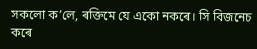সকলো ক’লে, ৰক্তিমে যে একো নকৰে। সি বিজনেচ কৰে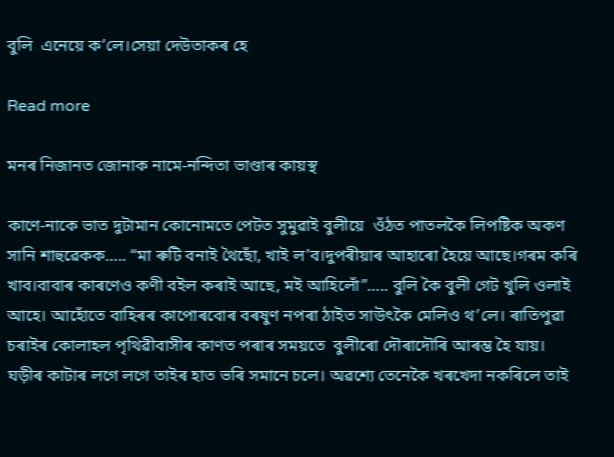বুলি  এনেয়ে ক’লে।সেয়া দেউতাকৰ হে

Read more

মনৰ নিজানত জোনাক নামে-নন্দিতা ভাণ্ডাৰ কায়স্থ

কাণে-নাকে ভাত দুটামান কোনোমতে পেটত সুমুৱাই বুলীয়ে  ওঁঠত পাতলকৈ লিপষ্টিক অকণ সানি শাহুৱেকক….. “মা ৰুটি বনাই থৈছোঁ, খাই ল’ব।দুপৰীয়াৰ আহাৰো হৈয়ে আছে।গৰম কৰি খাব।বাবাৰ কাৰণেও কণী বইল কৰাই আছে, মই আহিলোঁ”….. বুলি কৈ বুলী গেট খুলি ওলাই আহে। আহোঁতে বাহিৰৰ কাপোৰবোৰ বৰষুণ নপৰা ঠাইত সাউৎকৈ মেলিও থ’লে। ৰাতিপুৱা চৰাইৰ কোলাহল পৃথিৱীবাসীৰ কাণত পৰাৰ সময়তে  বুলীৰো দৌৰাদৌৰি আৰম্ভ হৈ যায়। ঘড়ীৰ কাটাৰ লগে লগে তাইৰ হাত ভৰি সমানে চলে। অৱশ্যে তেনেকৈ খৰখেদা নকৰিলে তাই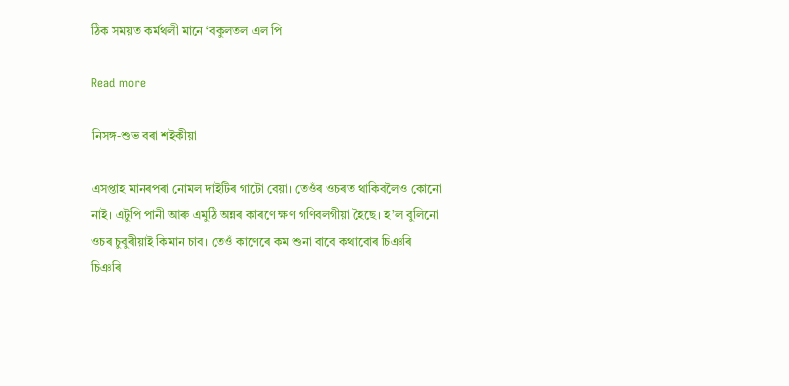ঠিক সময়ত কৰ্মথলী মানে ‘বকুলতল এল পি

Read more

নিসঙ্গ-শুভ বৰা শইকীয়া

এসপ্তাহ মানৰপৰা নোমল দাইটিৰ গাটো বেয়া। তেওঁৰ ওচৰত থাকিবলৈও কোনো নাই। এটুপি পানী আৰু এমুঠি অন্নৰ কাৰণে ক্ষণ গণিবলগীয়া হৈছে। হ’ল বুলিনো ওচৰ চুবুৰীয়াই কিমান চাব। তেওঁ কাণেৰে কম শুনা বাবে কথাবোৰ চিঞৰি চিঞৰি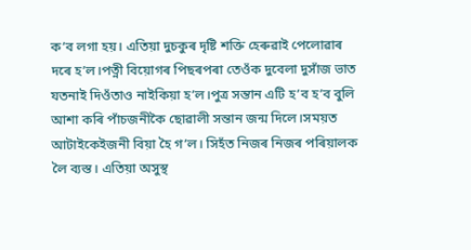ক’ব লগা হয়। এতিয়া দুচকুৰ দৃষ্টি শক্তি হেৰুৱাই পেলোৱাৰ দৰে হ’ল।পত্নী বিয়োগৰ পিছৰপৰা তেওঁক দুবেলা দুসাঁজ ভাত যতনাই দিওঁতাও নাইকিয়া হ’ল।পুত্ৰ সন্তান এটি হ’ব হ’ব বুলি  আশা কৰি পাঁচজনীকৈ ছোৱালী সন্তান জন্ম দিলে।সময়ত আটাইকেইজনী বিয়া হৈ গ’ল। সিহঁত নিজৰ নিজৰ পৰিয়ালক লৈ ব্যস্ত। এতিয়া অসুস্থ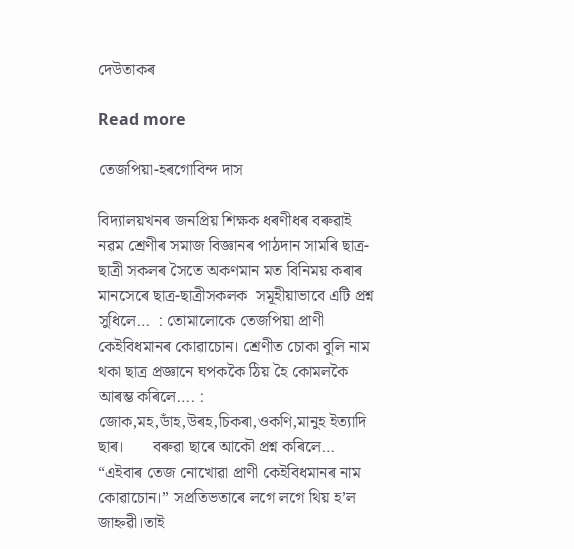দেউতাকৰ

Read more

তেজপিয়া-হৰগোবিন্দ দাস

বিদ্যালয়খনৰ জনপ্ৰিয় শিক্ষক ধৰণীধৰ বৰুৱাই নৱম শ্ৰেণীৰ সমাজ বিজ্ঞানৰ পাঠদান সামৰি ছাত্ৰ-ছাত্ৰী সকলৰ সৈতে অকণমান মত বিনিময় কৰাৰ মানসেৰে ছাত্ৰ-ছাত্ৰীসকলক  সমূহীয়াভাবে এটি প্ৰশ্ন সুধিলে…  : তোমালোকে তেজপিয়া প্ৰাণী কেইবিধমানৰ কোৱাচোন। শ্ৰেণীত চোকা বুলি নাম থকা ছাত্ৰ প্ৰজ্ঞানে ঘপককৈ ঠিয় হৈ কোমলকৈ আৰম্ভ কৰিলে…. : জোক,মহ,ডাঁহ,উৰহ,চিকৰা,ওকণি,মানুহ ইত্যাদি ছাৰ।       বৰুৱা ছাৰে আকৌ প্ৰশ্ন কৰিলে… “এইবাৰ তেজ নোখোৱা প্ৰাণী কেইবিধমানৰ নাম কোৱাচোন।” সপ্ৰতিভতাৰে লগে লগে থিয় হ’ল জাহ্নৱী।তাই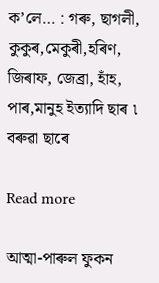ক’লে… : গৰু, ছাগলী, কুকুৰ,মেকুৰী,হৰিণ, জিৰাফ, জেব্ৰা, হাঁহ, পাৰ,মানুহ ইত্যাদি ছাৰ ৷ বৰুৱা ছাৰে

Read more

আত্মা-পাৰুল ফুকন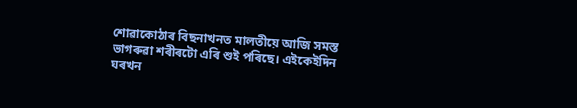শোৱাকোঠাৰ বিছনাখনত মালতীয়ে আজি সমস্ত ভাগৰুৱা শৰীৰটো এৰি শুই পৰিছে। এইকেইদিন ঘৰখন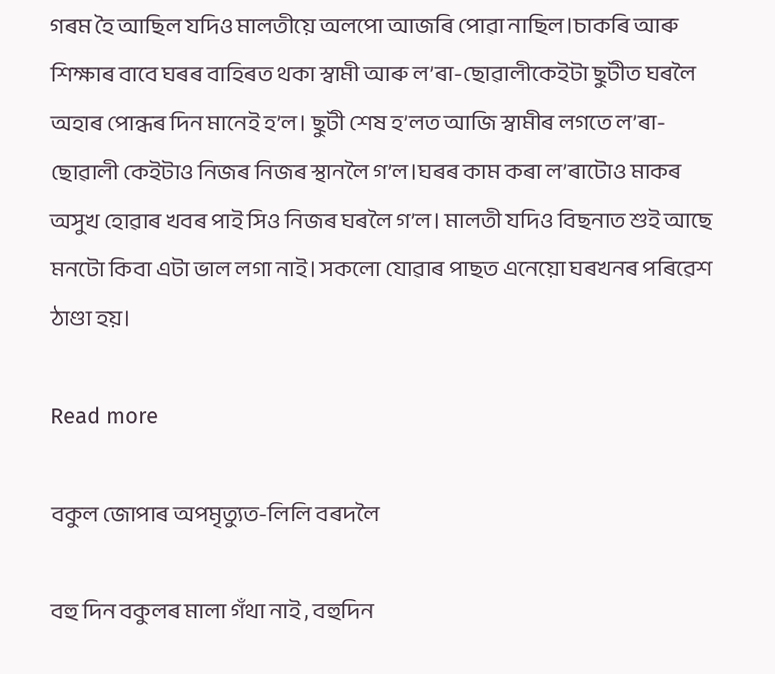গৰম হৈ আছিল যদিও মালতীয়ে অলপো আজৰি পোৱা নাছিল।চাকৰি আৰু শিক্ষাৰ বাবে ঘৰৰ বাহিৰত থকা স্বামী আৰু ল’ৰা-ছোৱালীকেইটা ছুটীত ঘৰলৈ অহাৰ পোন্ধৰ দিন মানেই হ’ল। ছুটী শেষ হ’লত আজি স্বামীৰ লগতে ল’ৰা-ছোৱালী কেইটাও নিজৰ নিজৰ স্থানলৈ গ’ল।ঘৰৰ কাম কৰা ল’ৰাটোও মাকৰ অসুখ হোৱাৰ খবৰ পাই সিও নিজৰ ঘৰলৈ গ’ল। মালতী যদিও বিছনাত শুই আছে মনটো কিবা এটা ভাল লগা নাই। সকলো যোৱাৰ পাছত এনেয়ো ঘৰখনৰ পৰিৱেশ ঠাণ্ডা হয়।

Read more

বকুল জোপাৰ অপমৃত্যুত-লিলি বৰদলৈ

বহু দিন বকুলৰ মালা গঁথা নাই , বহুদিন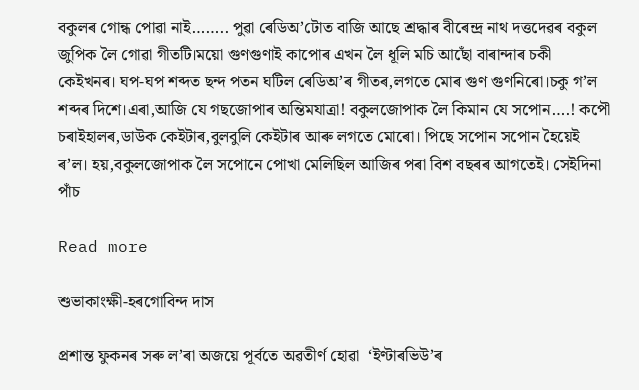বকুলৰ গোন্ধ পোৱা নাই…….. পুৱা ৰেডিঅ’টোত বাজি আছে শ্ৰদ্ধাৰ বীৰেন্দ্ৰ নাথ দত্তদেৱৰ বকুল জুপিক লৈ গোৱা গীতটি।ময়ো গুণগুণাই কাপোৰ এখন লৈ ধূলি মচি আছোঁ বাৰান্দাৰ চকী কেইখনৰ। ঘপ-ঘপ শব্দত ছন্দ পতন ঘটিল ৰেডিঅ’ৰ গীতৰ,লগতে মোৰ গুণ গুণনিৰো।চকু গ’ল শব্দৰ দিশে।এৰা,আজি যে গছজোপাৰ অন্তিমযাত্ৰা! বকুলজোপাক লৈ কিমান যে সপোন….! কপৌ চৰাইহালৰ,ডাউক কেইটাৰ,বুলবুলি কেইটাৰ আৰু লগতে মোৰো। পিছে সপোন সপোন হৈয়েই ৰ’ল। হয়,বকুলজোপাক লৈ সপোনে পোখা মেলিছিল আজিৰ পৰা বিশ বছৰৰ আগতেই। সেইদিনা পাঁচ

Read more

শুভাকাংক্ষী-হৰগোবিন্দ দাস

প্ৰশান্ত ফুকনৰ সৰু ল’ৰা অজয়ে পূৰ্বতে অৱতীৰ্ণ হোৱা  ‘ইণ্টাৰভিউ’ৰ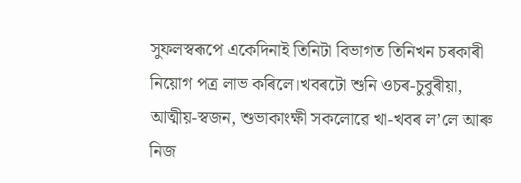সুফলস্বৰূপে একেদিনাই তিনিটা বিভাগত তিনিখন চৰকাৰী নিয়োগ পত্ৰ লাভ কৰিলে।খবৰটো শুনি ওচৰ-চুবুৰীয়া, আত্মীয়-স্বজন, শুভাকাংক্ষী সকলোৱে খা-খবৰ ল’লে আৰু নিজ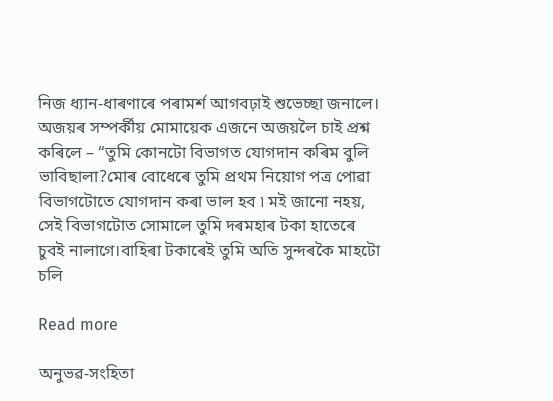নিজ ধ্যান-ধাৰণাৰে পৰামৰ্শ আগবঢ়াই শুভেচ্ছা জনালে। অজয়ৰ সম্পৰ্কীয় মোমায়েক এজনে অজয়লৈ চাই প্ৰশ্ন কৰিলে – “তুমি কোনটো বিভাগত যোগদান কৰিম বুলি ভাবিছালা?মোৰ বোধেৰে তুমি প্ৰথম নিয়োগ পত্ৰ পোৱা বিভাগটোতে যোগদান কৰা ভাল হব ৷ মই জানো নহয়, সেই বিভাগটোত সোমালে তুমি দৰমহাৰ টকা হাতেৰে চুবই নালাগে।বাহিৰা টকাৰেই তুমি অতি সুন্দৰকৈ মাহটো চলি

Read more

অনুভৱ-সংহিতা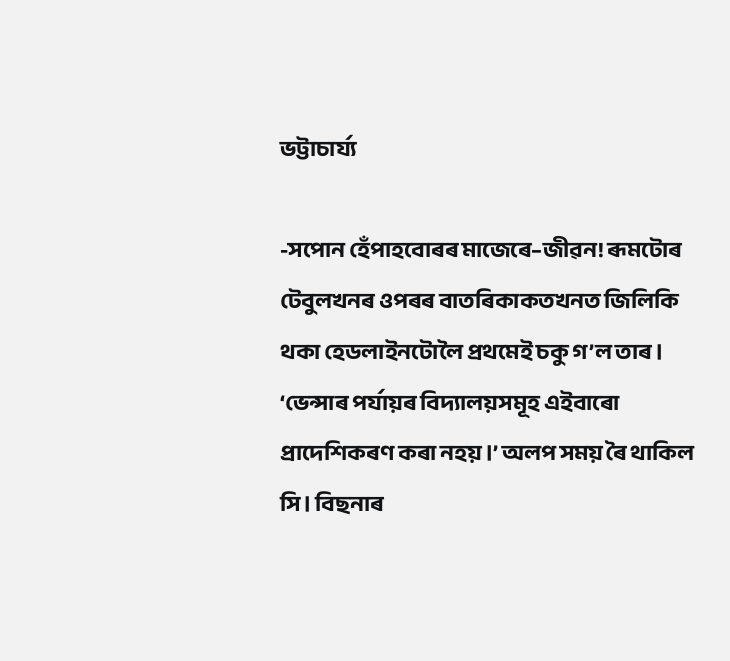ভট্টাচাৰ্য্য

-সপোন হেঁপাহবোৰৰ মাজেৰে–জীৱন! ৰূমটোৰ টেবুলখনৰ ওপৰৰ বাতৰিকাকতখনত জিলিকি থকা হেডলাইনটোলৈ প্ৰথমেই চকু গ’ল তাৰ। ‘ভেন্সাৰ পৰ্যায়ৰ বিদ্যালয়সমূহ এইবাৰো প্ৰাদেশিকৰণ কৰা নহয়।’ অলপ সময় ৰৈ থাকিল সি। বিছনাৰ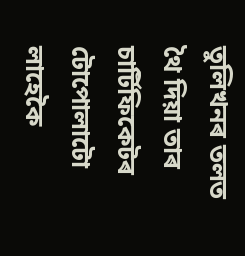তুলিখনৰ তলত থৈ দিয়া তাৰ চাৰ্টিফিকেটৰ টোপোলাটো লাহেকৈ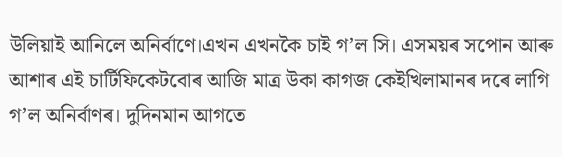উলিয়াই আনিলে অনিৰ্বাণে।এখন এখনকৈ চাই গ’ল সি। এসময়ৰ সপোন আৰু আশাৰ এই চাৰ্টিফিকেটবোৰ আজি মাত্ৰ উকা কাগজ কেইখিলামানৰ দৰে লাগি গ’ল অনিৰ্বাণৰ। দুদিনমান আগতে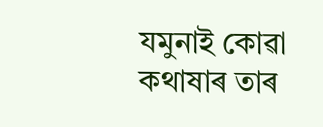যমুনাই কোৱা কথাষাৰ তাৰ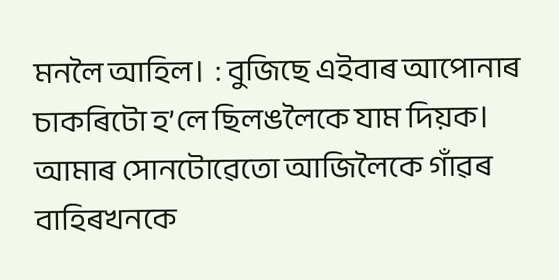মনলৈ আহিল।  : বুজিছে এইবাৰ আপোনাৰ চাকৰিটো হ’লে ছিলঙলৈকে যাম দিয়ক। আমাৰ সোনটোৱেতো আজিলৈকে গাঁৱৰ বাহিৰখনকে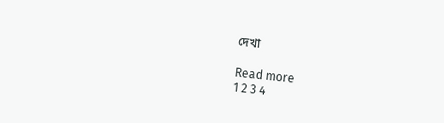দেখা

Read more
1 2 3 4